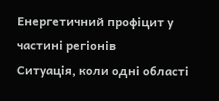Енергетичний профіцит у частині регіонів
Ситуація, коли одні області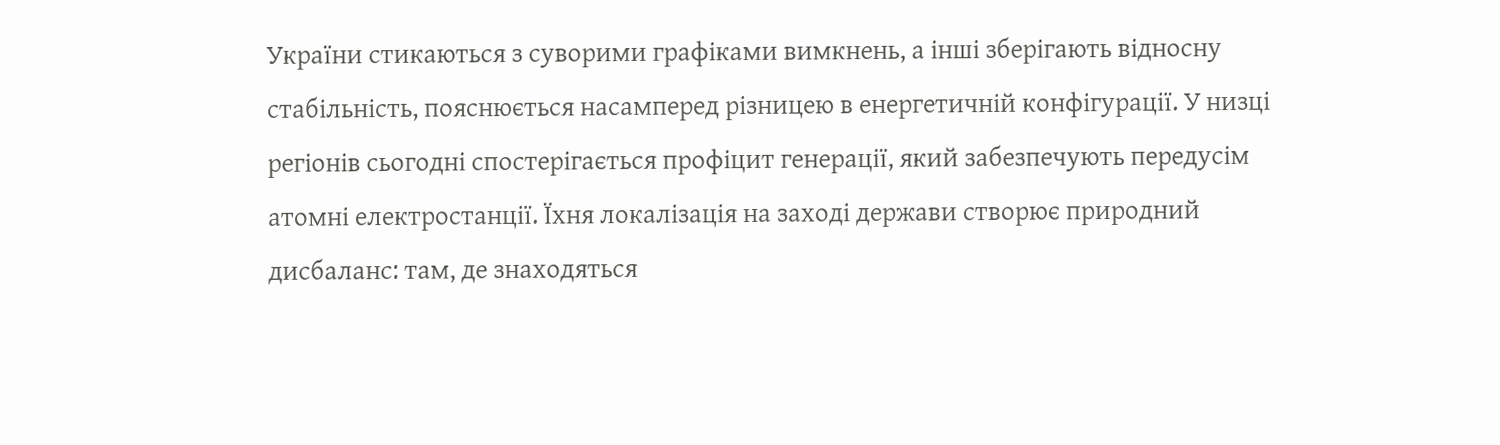України стикаються з суворими графіками вимкнень, а інші зберігають відносну стабільність, пояснюється насамперед різницею в енергетичній конфігурації. У низці регіонів сьогодні спостерігається профіцит генерації, який забезпечують передусім атомні електростанції. Їхня локалізація на заході держави створює природний дисбаланс: там, де знаходяться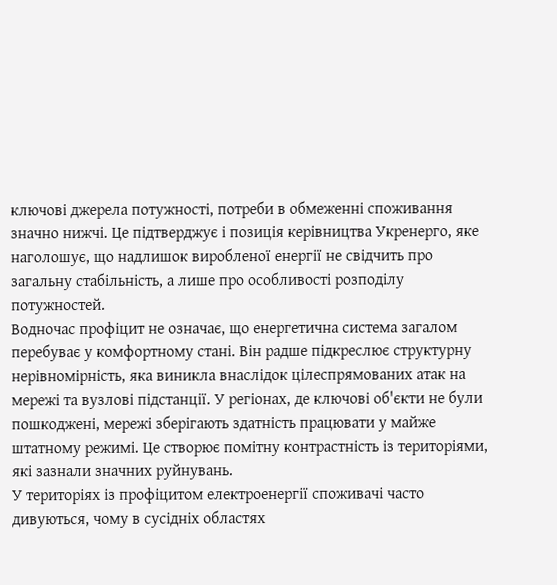ключові джерела потужності, потреби в обмеженні споживання значно нижчі. Це підтверджує і позиція керівництва Укренерго, яке наголошує, що надлишок виробленої енергії не свідчить про загальну стабільність, а лише про особливості розподілу потужностей.
Водночас профіцит не означає, що енергетична система загалом перебуває у комфортному стані. Він радше підкреслює структурну нерівномірність, яка виникла внаслідок цілеспрямованих атак на мережі та вузлові підстанції. У регіонах, де ключові об'єкти не були пошкоджені, мережі зберігають здатність працювати у майже штатному режимі. Це створює помітну контрастність із територіями, які зазнали значних руйнувань.
У територіях із профіцитом електроенергії споживачі часто дивуються, чому в сусідніх областях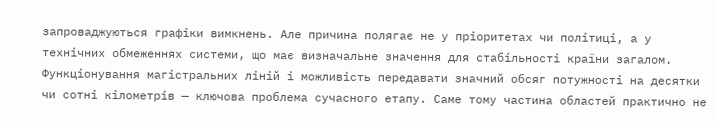запроваджуються графіки вимкнень. Але причина полягає не у пріоритетах чи політиці, а у технічних обмеженнях системи, що має визначальне значення для стабільності країни загалом. Функціонування магістральних ліній і можливість передавати значний обсяг потужності на десятки чи сотні кілометрів — ключова проблема сучасного етапу. Саме тому частина областей практично не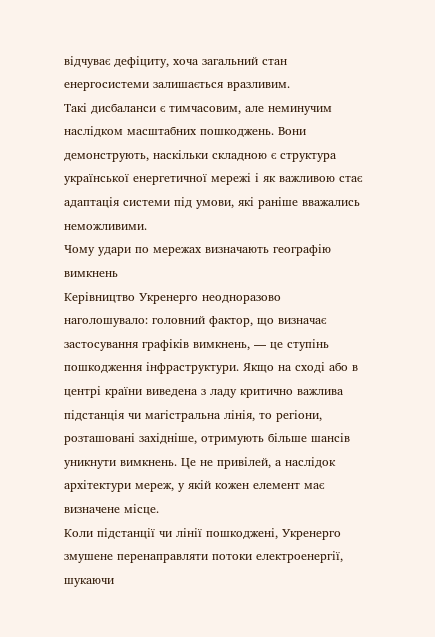відчуває дефіциту, хоча загальний стан енергосистеми залишається вразливим.
Такі дисбаланси є тимчасовим, але неминучим наслідком масштабних пошкоджень. Вони демонструють, наскільки складною є структура української енергетичної мережі і як важливою стає адаптація системи під умови, які раніше вважались неможливими.
Чому удари по мережах визначають географію вимкнень
Керівництво Укренерго неодноразово наголошувало: головний фактор, що визначає застосування графіків вимкнень, — це ступінь пошкодження інфраструктури. Якщо на сході або в центрі країни виведена з ладу критично важлива підстанція чи магістральна лінія, то регіони, розташовані західніше, отримують більше шансів уникнути вимкнень. Це не привілей, а наслідок архітектури мереж, у якій кожен елемент має визначене місце.
Коли підстанції чи лінії пошкоджені, Укренерго змушене перенаправляти потоки електроенергії, шукаючи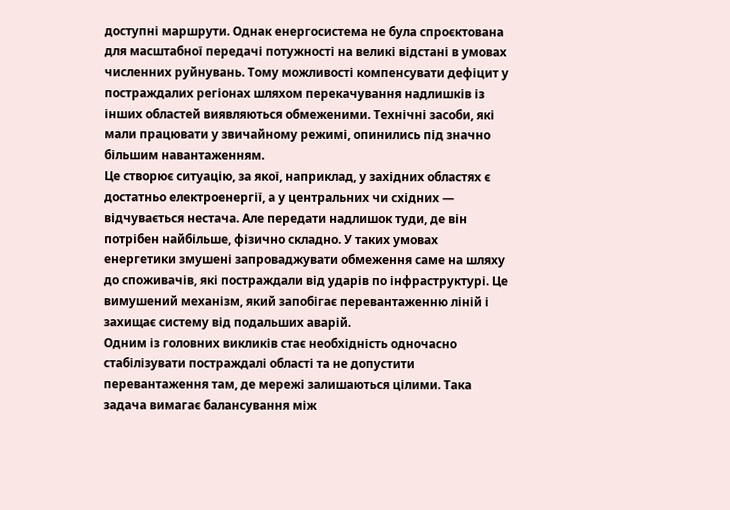доступні маршрути. Однак енергосистема не була спроєктована для масштабної передачі потужності на великі відстані в умовах численних руйнувань. Тому можливості компенсувати дефіцит у постраждалих регіонах шляхом перекачування надлишків із інших областей виявляються обмеженими. Технічні засоби, які мали працювати у звичайному режимі, опинились під значно більшим навантаженням.
Це створює ситуацію, за якої, наприклад, у західних областях є достатньо електроенергії, а у центральних чи східних — відчувається нестача. Але передати надлишок туди, де він потрібен найбільше, фізично складно. У таких умовах енергетики змушені запроваджувати обмеження саме на шляху до споживачів, які постраждали від ударів по інфраструктурі. Це вимушений механізм, який запобігає перевантаженню ліній і захищає систему від подальших аварій.
Одним із головних викликів стає необхідність одночасно стабілізувати постраждалі області та не допустити перевантаження там, де мережі залишаються цілими. Така задача вимагає балансування між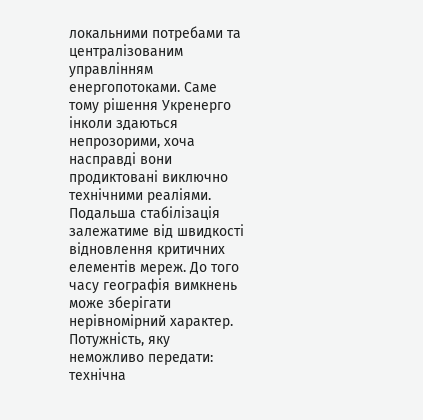локальними потребами та централізованим управлінням енергопотоками. Саме тому рішення Укренерго інколи здаються непрозорими, хоча насправді вони продиктовані виключно технічними реаліями.
Подальша стабілізація залежатиме від швидкості відновлення критичних елементів мереж. До того часу географія вимкнень може зберігати нерівномірний характер.
Потужність, яку неможливо передати: технічна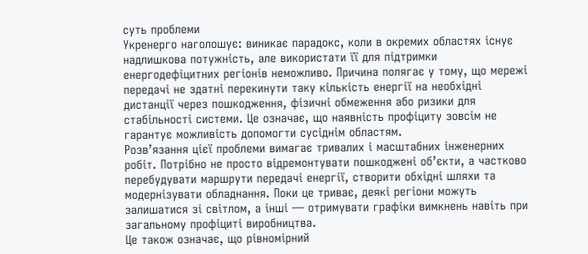суть проблеми
Укренерго наголошує: виникає парадокс, коли в окремих областях існує надлишкова потужність, але використати її для підтримки енергодефіцитних регіонів неможливо. Причина полягає у тому, що мережі передачі не здатні перекинути таку кількість енергії на необхідні дистанції через пошкодження, фізичні обмеження або ризики для стабільності системи. Це означає, що наявність профіциту зовсім не гарантує можливість допомогти сусіднім областям.
Розв’язання цієї проблеми вимагає тривалих і масштабних інженерних робіт. Потрібно не просто відремонтувати пошкоджені об’єкти, а частково перебудувати маршрути передачі енергії, створити обхідні шляхи та модернізувати обладнання. Поки це триває, деякі регіони можуть залишатися зі світлом, а інші — отримувати графіки вимкнень навіть при загальному профіциті виробництва.
Це також означає, що рівномірний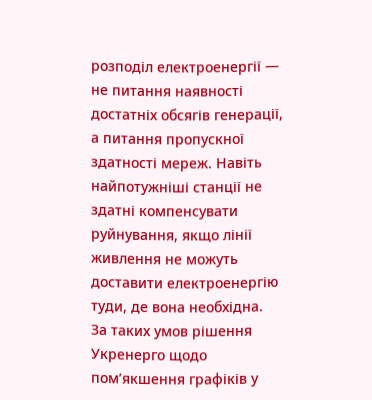розподіл електроенергії — не питання наявності достатніх обсягів генерації, а питання пропускної здатності мереж. Навіть найпотужніші станції не здатні компенсувати руйнування, якщо лінії живлення не можуть доставити електроенергію туди, де вона необхідна.
За таких умов рішення Укренерго щодо пом’якшення графіків у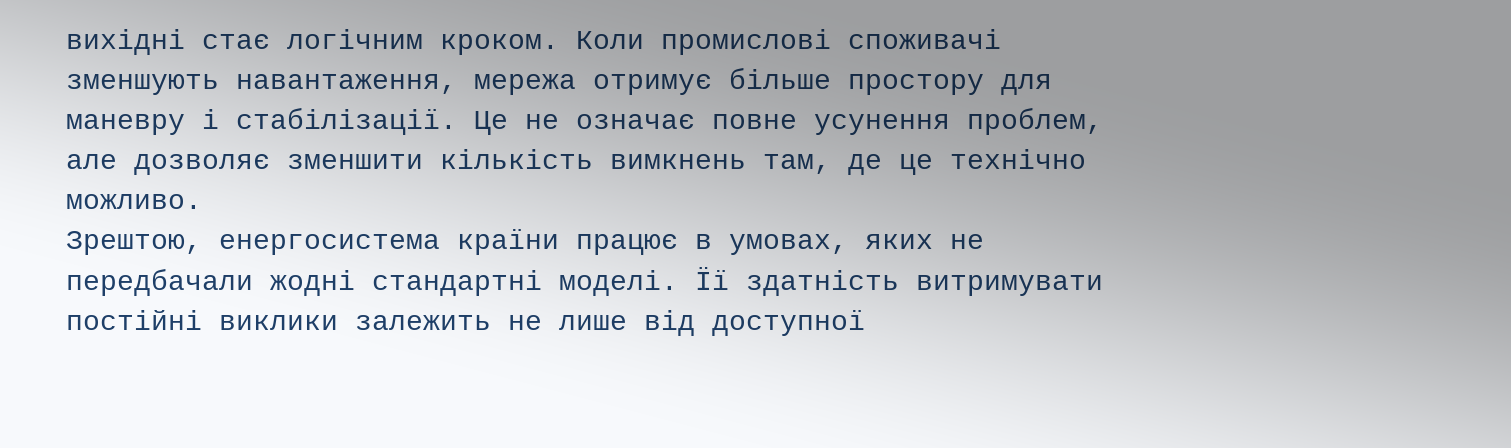вихідні стає логічним кроком. Коли промислові споживачі зменшують навантаження, мережа отримує більше простору для маневру і стабілізації. Це не означає повне усунення проблем, але дозволяє зменшити кількість вимкнень там, де це технічно можливо.
Зрештою, енергосистема країни працює в умовах, яких не передбачали жодні стандартні моделі. Її здатність витримувати постійні виклики залежить не лише від доступної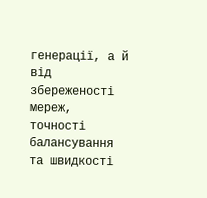генерації, а й від збереженості мереж, точності балансування та швидкості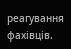реагування фахівців.